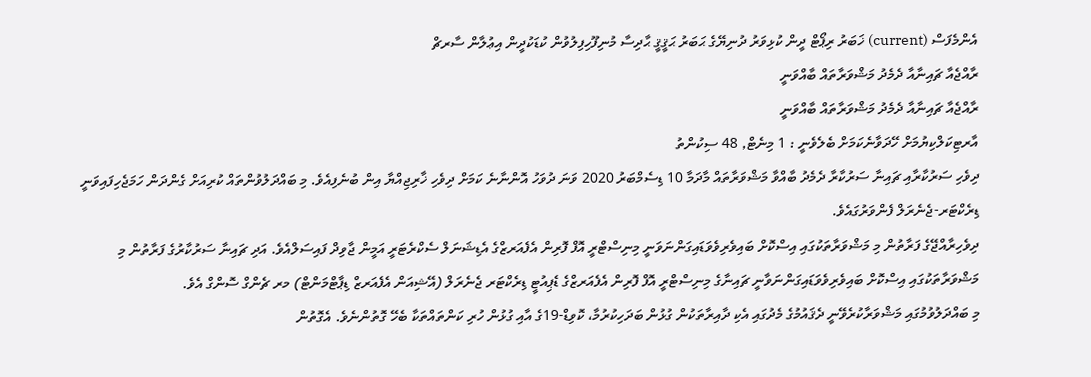އެންމެފަސް (current) ޚަބަރު ރިޕޯޓް ދީން ކުޅިވަރު ދުނިޔޭގެ ޙަބަރު ޙަޤީޤީ ޙާދިސާ މުނިފޫހިފިލުވުން ކުޑަކުދީން އިޢުލާން ސާރޗް
ރާއްޖެއާ ޗައިނާއާ ދެމެދު މަޝްވަރާތައް ބާއްވަނީ
ރާއްޖެއާ ޗައިނާއާ ދެމެދު މަޝްވަރާތައް ބާއްވަނީ
އާރޓިކަލްކިޔުމަށް ހޭދަވާނެކަމަށް ބެލެވެނީ : 1 މިނެޓް, 48 ސިކުންތު
ދިވެހި ސަރުކާރާއި ޗައިނާ ސަރުކާރާ ދެމެދު ބާއްވާ މަޝްވަރާތައް މާދަމާ 10 ޑިސެމްބަރު 2020 ވަނަ ދުވަހު އޮންނާނެ ކަމަށް ދިވެހި ޚާރިޖިއްޔާ އިން ބުނެފިއެވެ. މި ބައްދަލުވުންތައް ކުރިއަށް ގެންދަން ހަމަޖެހިފައިވަނީ ޑިރެކްޓަރ-ޖެނެރަލް ފެންވަރުގައެވެ.
ދިވެހިރާއްޖޭގެ ފަރާތުން މި މަޝްވަރާތަކުގައި އިސްކޮށް ބައިވެރިވެވަޑައިގަންނަވަނީ މިނިސްޓްރީ އޮފް ފޮރިން އެފެއަރޒްގެ އެޑިޝަނަލް ސެކްރެޓަރީ އަމީން ޖާވިދް ފައިސަލްއެވެ. އަދި ޗައިނާ ސަރުކާރުގެ ފަރާތުން މި މަޝްވަރާތަކުގައި އިސްކޮށް ބައިވެރިވެވަޑައިގަންނަވާނީ ޗައިނާގެ މިނިސްޓްރީ އޮފް ފޮރިން އެފެއަރޒްގެ ޑެޕިއުޓީ ޑިރެކްޓަރ ޖެނެރަލް (އޭޝިއަން އެފެއަރޒް ޑިޕާޓްމަންޓް) މރ ޗެންގް ސޮންގް އެވެ.
މި ބައްދަލުވުމުގައި މަޝްވަރާކުރެވޭނީ ދެޤައުމުގެ މެދުގައި އެކި ދާއިރާތަކުން ގުޅުން ބަދަހިކުރުމާ، ކޮވިޑް-19ގެ އާއި ގުޅުން ހުރި ކަންތައްތަކާ ބެހޭ ގޮތުންނެވެ. އެގޮތުން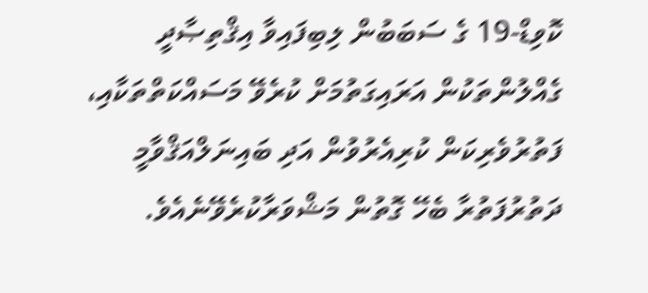ކޮވިޑް-19 ގެ ސަބަބުން ލިބިފައިވާ އިޤްތިޞާދީ ގެއްލުންތަކުން އަރައިގަތުމަށް ކުރެވޭ މަސައްކަތްތަކާއި، ފަތުރުވެރިކަން ކުރިއެރުވުން އަދި ބައިނަލްއަޤްވާމީ ދަތުރުފަތުރާ ބެހޭ ގޮތުން މަޝްވަރާކުރެވޭނެއެވެ.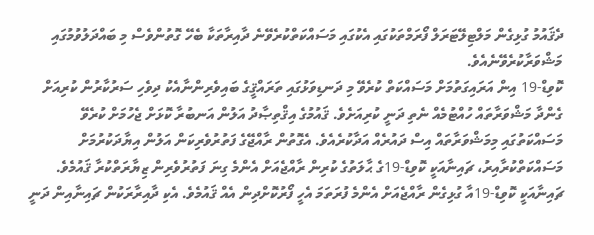ދެޤައުމު ގުޅިގެން މަލްޓިލޭޓަރަލް ފޯރަމްތަކުގައި އެކުގައި މަސައްކަތްކުރެވޭނެ ދާއިރާތަކާ ބެހޭ ގޮތުންވެސް މި ބައްދަލުވުމުގައި މަޝްވަރާކުރެވޭނެއެވެ.
ކޮވިޑް-19 އިން އަރައިގަތުމަށް މަސައްކަތް ކުރެވޭ މި ދަނޑިވަޅުގައި ތަރައްޤީގެ ބައިވެރިންނާއެކު ދިވެހި ސަރުކާރުން ކުރިއަށް ގެންދާ މަޝްވަރާތައް ހުއްޓުމެއް ނެތި ދަނީ ކުރިއަށެވެ. ޤައުމުގެ އިޤްތިޞާދު އަލުން އަނބުރާ ކޮޅަށް ޖެހުމަށް ކުރެވޭ މަސައްކަތުގައި މިމަޝްވަރާތައް އިސް ދައުރެއް އަދާކުރެއެވެ. އެގޮތުން ރާއްޖޭގެ ފަތުރުވެރިކަން އަލުން އިޔާދަކުރުމަށް މަސައްކަތްކުރާއިރު، ޗައިނާއަކީ ކޮވިޑް-19ގެ ޙާލަތުގެ ކުރިން ރާއްޖެއަށް އެންމެ ގިނަ ފަތުރުވެރިން ޒިޔާރަތްކުރާ ޤައުމެވެ.
ޗައިނާއަކީ ކޮވިޑް-19އާ ގުޅިގެން ރާއްޖެއަށް އެންމެ ފުރަތަމަ އެހީ ފޯރުކޮށްދިން އެއް ޤައުމެވެ. އެކި ދާއިރާރަކުން ޗައިނާއިން ދަނީ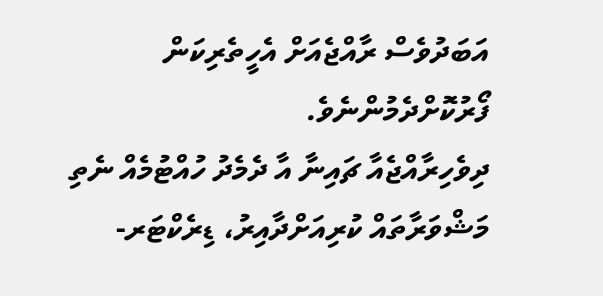އަބަދުވެސް ރާއްޖެއަށް އެހީތެރިކަން ފޯރުކޮށްދެމުންނެވެ.
ދިވެހިރާއްޖެއާ ޗައިނާ އާ ދެމެދު ހުއްޓުމެއް ނެތި މަޝްވަރާތައް ކުރިއަށްދާއިރު، ޑިރެކްޓަރ-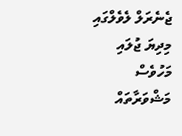ޖެނެރަލް ލެވެލްގައި މިދިޔަ ޖުލައި މަހުވެސް މަޝްވަރާތައް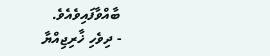ބާއްވާފައިވެއެވެ.
- ދިވެހި ޚާރިޖިއްޔާ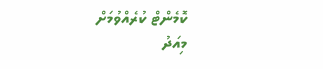ކޮމެންޓް ކުރެއްވުމަށް
މިއަދު